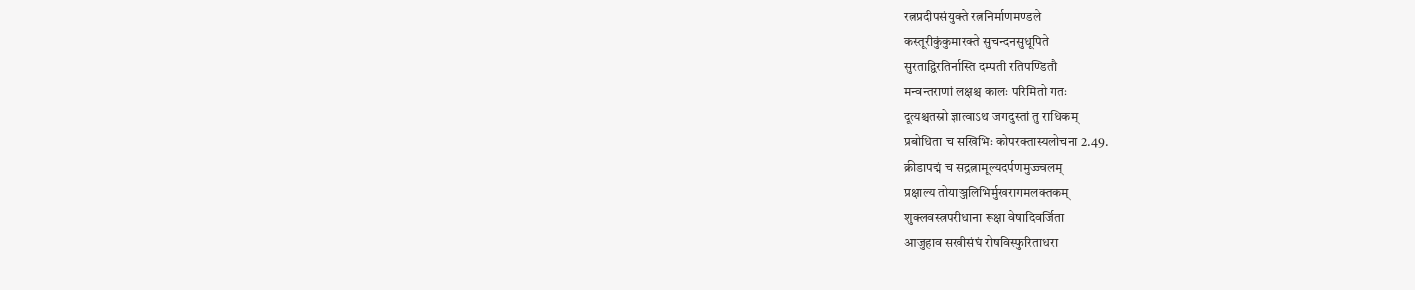रत्नप्रदीपसंयुक्ते रत्ननिर्माणमण्डले
कस्तूरीकुंकुमारक्ते सुचन्दनसुधूपिते
सुरताद्विरतिर्नास्ति दम्पती रतिपण्डितौ
मन्वन्तराणां लक्षश्च कालः परिमितो गतः
दूत्यश्चतस्रो ज्ञात्वाऽथ जगदुस्तां तु राधिकम्
प्रबोधिता च सखिभिः कोपरक्तास्यलोचना 2.49.
क्रीडापद्मं च सद्रत्नामूल्यदर्पणमुज्ज्वलम्
प्रक्षाल्य तोयाञ्जलिभिर्मुखरागमलक्तकम्
शुक्लवस्त्रपरीधाना रूक्षा वेषादिवर्जिता
आजुहाव सखीसंघं रोषविस्फुरिताधरा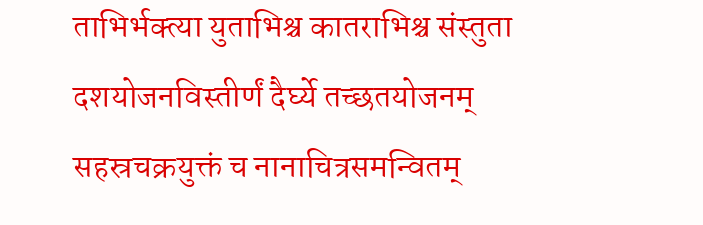ताभिर्भक्त्या युताभिश्च कातराभिश्च संस्तुता दशयोजनविस्तीर्णं दैर्घ्ये तच्छतयोजनम्
सहस्रचक्रयुक्तं च नानाचित्रसमन्वितम्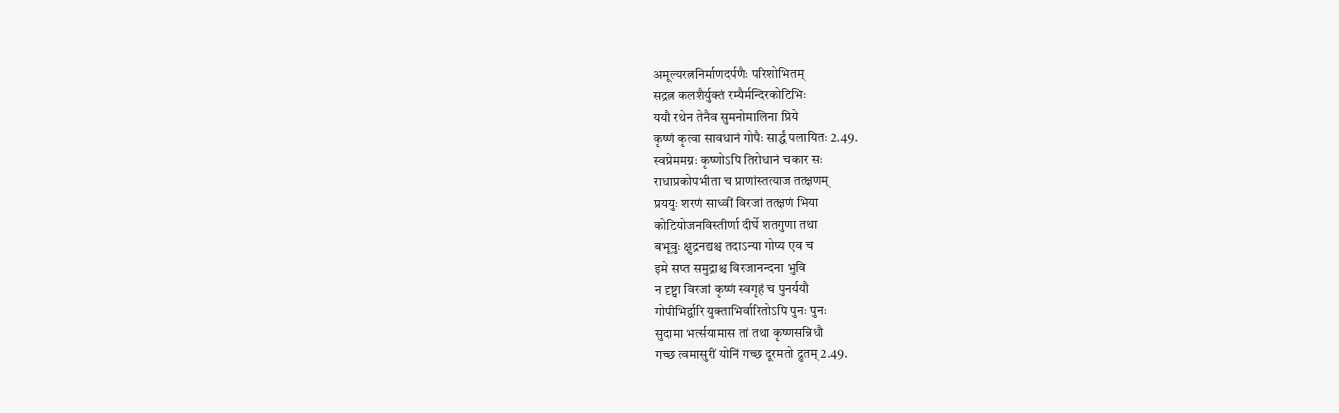अमूल्यरत्ननिर्माणदर्पणैः परिशोभितम्
सद्रत्न कलशैर्युक्तं रम्यैर्मन्दिरकोटिभिः
ययौ रथेन तेनैव सुमनोमालिना प्रिये
कृष्णं कृत्वा सावधानं गोपैः सार्द्धं पलायितः 2.49.
स्वप्रेममग्नः कृष्णोऽपि तिरोधानं चकार सः
राधाप्रकोपभीता च प्राणांस्तत्याज तत्क्षणम्
प्रययुः शरणं साध्वीं विरजां तत्क्षणं भिया
कोटियोजनविस्तीर्णा दीर्घे शतगुणा तथा
बभूवुः क्षुद्रनद्यश्च तदाऽन्या गोप्य एव च
इमे सप्त समुद्राश्च विरजानन्दना भुवि
न दृष्ट्वा विरजां कृष्णं स्वगृहं च पुनर्ययौ
गोपीभिर्द्वारि युक्ताभिर्वारितोऽपि पुनः पुनः
सुदामा भर्त्सयामास तां तथा कृष्णसन्निधौ
गच्छ त्वमासुरीं योनिं गच्छ दूरमतो द्रुतम् 2.49.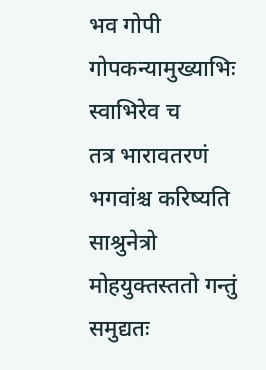भव गोपी गोपकन्यामुख्याभिः स्वाभिरेव च
तत्र भारावतरणं भगवांश्च करिष्यति साश्रुनेत्रो मोहयुक्तस्ततो गन्तुं समुद्यतः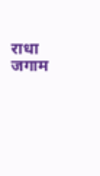राधा जगाम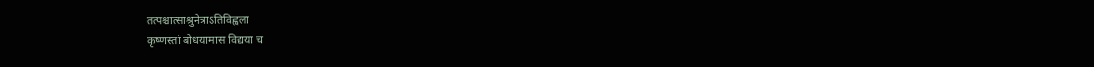तत्पश्चात्साश्रुनेत्राऽतिविह्वला
कृष्णस्तां बोधयामास विद्यया च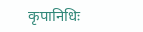कृपानिधिः